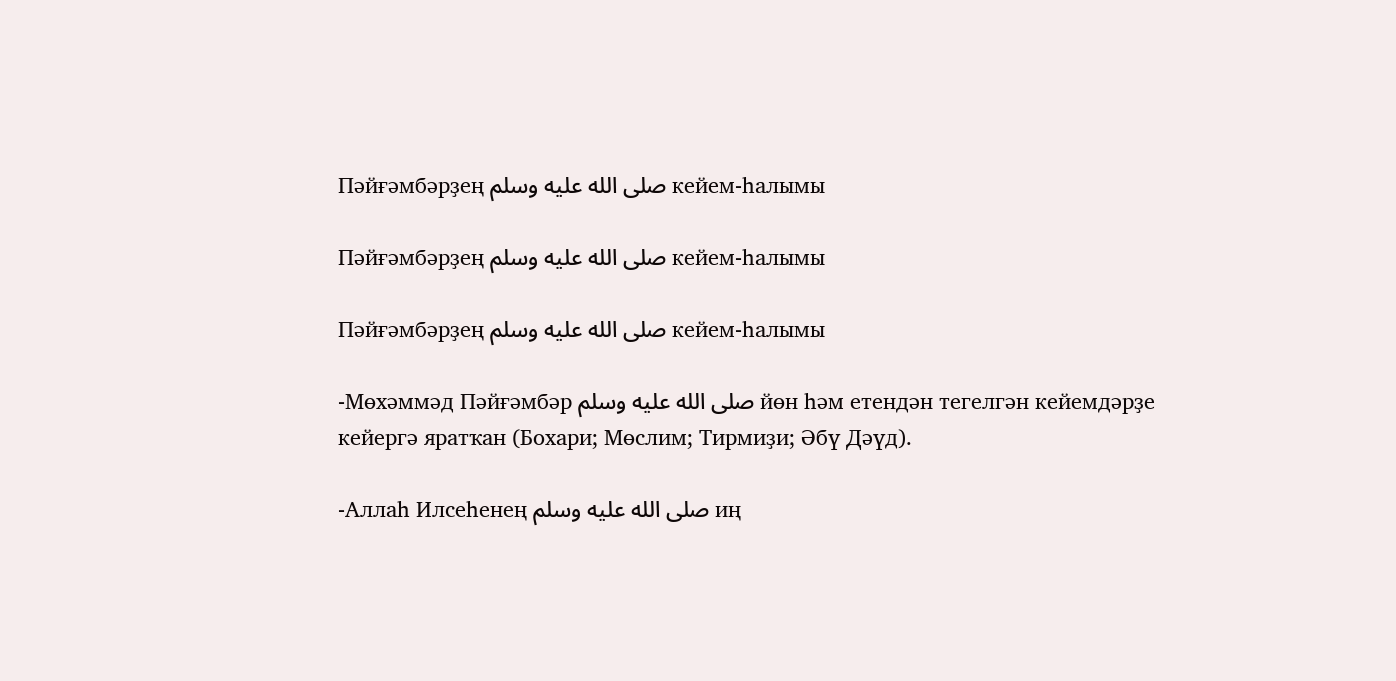Пәйғәмбәрҙең صلى الله عليه وسلم кейем-һалымы

Пәйғәмбәрҙең صلى الله عليه وسلم кейем-һалымы

Пәйғәмбәрҙең صلى الله عليه وسلم кейем-һалымы

-Мөхәммәд Пәйғәмбәр صلى الله عليه وسلم йөн һәм етендән тегелгән кейемдәрҙе кейергә яратҡан (Бохари; Мөслим; Тирмиҙи; Әбү Дәүд).

-Аллаһ Илсеһенең صلى الله عليه وسلم иң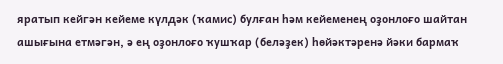яратып кейгән кейеме күлдәк (ҡамис) булған һәм кейеменең оҙонлоғо шайтан ашығына етмәгән, ә ең оҙонлоғо ҡушҡар (беләҙек) һөйәктәренә йәки бармаҡ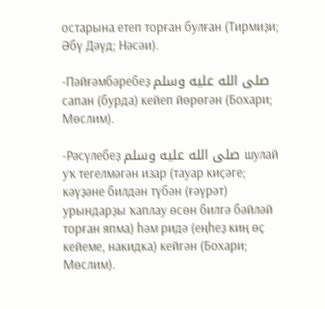остарына етеп торған булған (Тирмиҙи; Әбү Дәүд; Нәсәи).

-Пәйғәмбәребеҙ صلى الله عليه وسلم сапан (бурда) кейеп йөрөгән (Бохари; Мөслим).

-Рәсүлебеҙ صلى الله عليه وسلم шулай уҡ тегелмәгән изар (тауар киҫәге; кәүҙәне билдән түбән (ғәүрәт) урындарҙы ҡаплау өсөн билгә бәйләй торған япма) һәм ридә (еңһеҙ киң өҫ кейеме, накидка) кейгән (Бохари; Мөслим).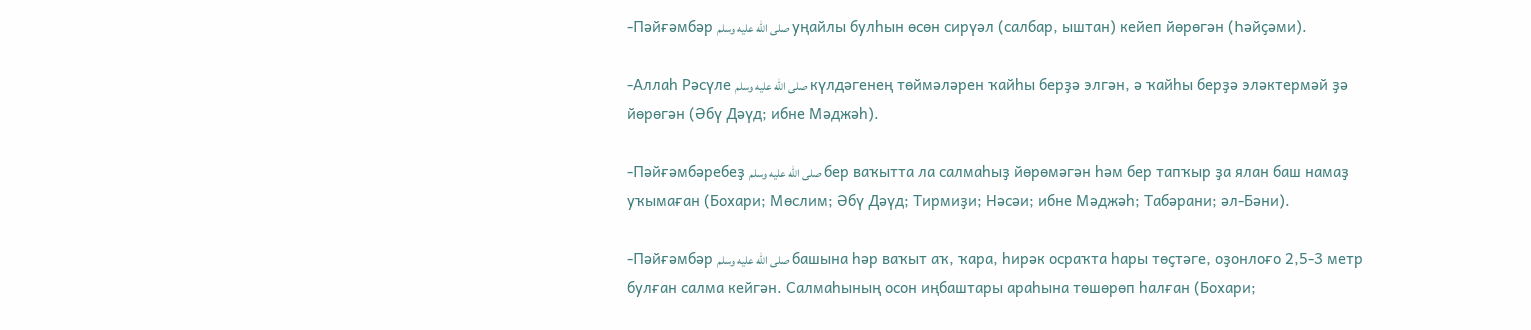-Пәйғәмбәр صلى الله عليه وسلم уңайлы булһын өсөн сирүәл (салбар, ыштан) кейеп йөрөгән (Һәйҫәми).

-Аллаһ Рәсүле صلى الله عليه وسلم күлдәгенең төймәләрен ҡайһы берҙә элгән, ә ҡайһы берҙә эләктермәй ҙә йөрөгән (Әбү Дәүд; ибне Мәджәһ).

-Пәйғәмбәребеҙ صلى الله عليه وسلم бер ваҡытта ла салмаһыҙ йөрөмәгән һәм бер тапҡыр ҙа ялан баш намаҙ уҡымаған (Бохари; Мөслим; Әбү Дәүд; Тирмиҙи; Нәсәи; ибне Мәджәһ; Табәрани; әл-Бәни).

-Пәйғәмбәр صلى الله عليه وسلم башына һәр ваҡыт аҡ, ҡара, һирәк осраҡта һары төҫтәге, оҙонлоғо 2,5-3 метр булған салма кейгән. Салмаһының осон иңбаштары араһына төшөрөп һалған (Бохари;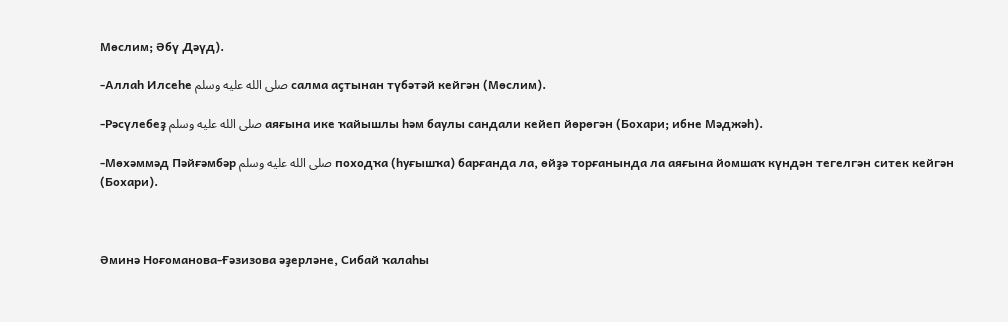Мөслим; Әбү Дәүд).

-Аллаһ Илсеһе صلى الله عليه وسلم салма аҫтынан түбәтәй кейгән (Мөслим).

-Рәсүлебеҙ صلى الله عليه وسلم аяғына ике ҡайышлы һәм баулы сандали кейеп йөрөгән (Бохари; ибне Мәджәһ).

-Мөхәммәд Пәйғәмбәр صلى الله عليه وسلم походҡа (һуғышҡа) барғанда ла, өйҙә торғанында ла аяғына йомшаҡ күндән тегелгән ситек кейгән (Бохари).



Әминә Ноғоманова-Ғәзизова әҙерләне, Сибай ҡалаһы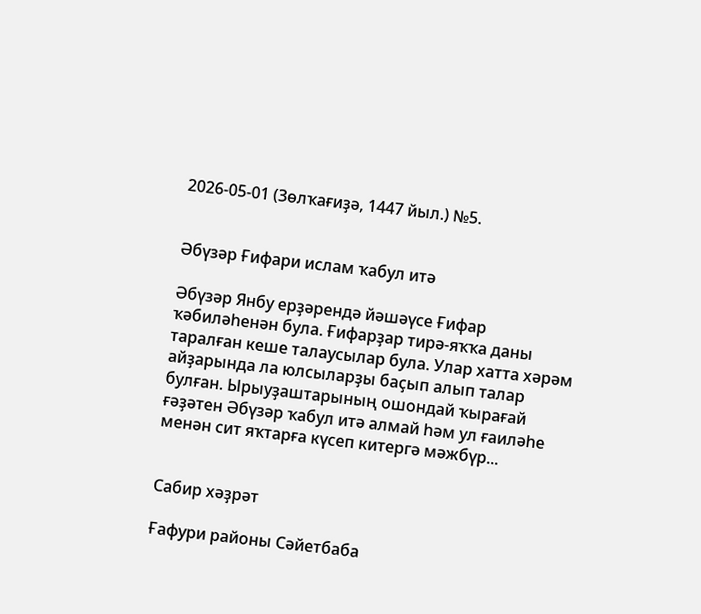2026-05-01 (Зөлҡағиҙә, 1447 йыл.) №5.


Әбүзәр Ғифари ислам ҡабул итә

Әбүзәр Янбу ерҙәрендә йәшәүсе Ғифар ҡәбиләһенән була. Ғифарҙар тирә-яҡҡа даны таралған кеше талаусылар була. Улар хатта хәрәм айҙарында ла юлсыларҙы баҫып алып талар булған. Ырыуҙаштарының ошондай ҡырағай ғәҙәтен Әбүзәр ҡабул итә алмай һәм ул ғаиләһе менән сит яҡтарға күсеп китергә мәжбүр...


Сабир хәҙрәт

Ғафури районы Сәйетбаба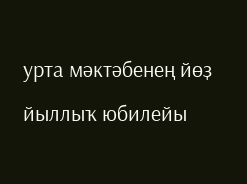урта мәктәбенең йөҙ йыллыҡ юбилейы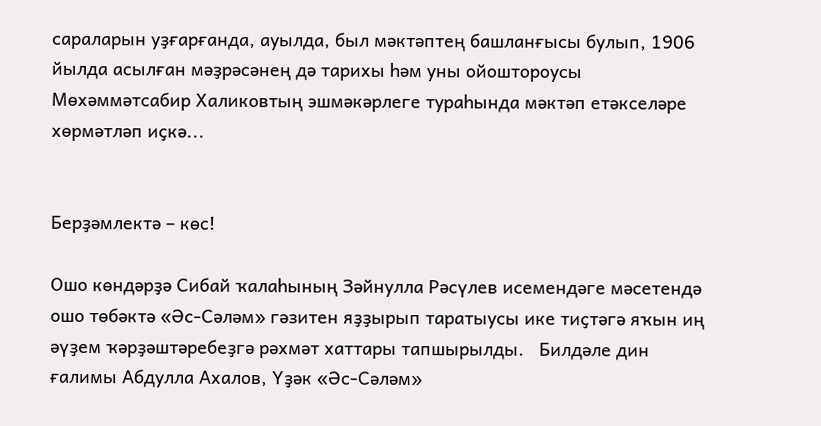сараларын уҙғарғанда, ауылда, был мәктәптең башланғысы булып, 1906 йылда асылған мәҙрәсәнең дә тарихы һәм уны ойоштороусы Мөхәммәтсабир Халиковтың эшмәкәрлеге тураһында мәктәп етәкселәре хөрмәтләп иҫкә...


Берҙәмлектә – көс!

Ошо көндәрҙә Сибай ҡалаһының Зәйнулла Рәсүлев исемендәге мәсетендә ошо төбәктә «Әс-Сәләм» гәзитен яҙҙырып таратыусы ике тиҫтәгә яҡын иң әүҙем ҡәрҙәштәребеҙгә рәхмәт хаттары тапшырылды.   Билдәле дин ғалимы Абдулла Ахалов, Үҙәк «Әс-Сәләм»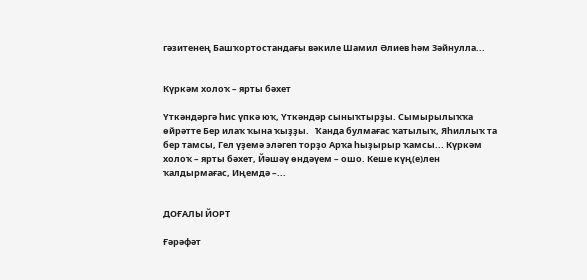гәзитенең Башҡортостандағы вәкиле Шамил Әлиев һәм Зәйнулла...


Күркәм холоҡ – ярты бәхет

Үткәндәргә һис үпкә юҡ, Үткәндәр сыныҡтырҙы. Сымырылыҡҡа өйрәтте Бер илаҡ ҡына ҡыҙҙы.   Ҡанда булмағас ҡатылыҡ, Яһиллыҡ та бер тамсы, Гел үҙемә эләгеп торҙо Арҡа һыҙырыр ҡамсы... Күркәм холоҡ – ярты бәхет, Йәшәү өндәүем – ошо. Кеше күң(е)лен ҡалдырмағас, Иңемдә –...


ДОҒАЛЫ ЙОРТ

Ғәрәфәт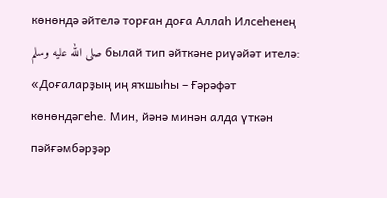көнөндә әйтелә торған доға Аллаһ Илсеһенең صلى الله عليه وسلم былай тип әйткәне риүәйәт ителә: «Доғаларҙың иң яҡшыһы – Ғәрәфәт көнөндәгеһе. Мин, йәнә минән алда үткән пәйғәмбәрҙәр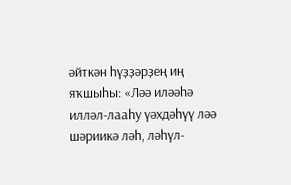әйткән һүҙҙәрҙең иң яҡшыһы: «Ләә иләәһә илләл-лааһу үәхдәһүү ләә шәриикә ләһ, ләһүл-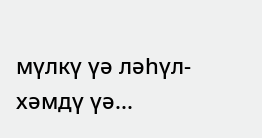мүлкү үә ләһүл-хәмдү үә...